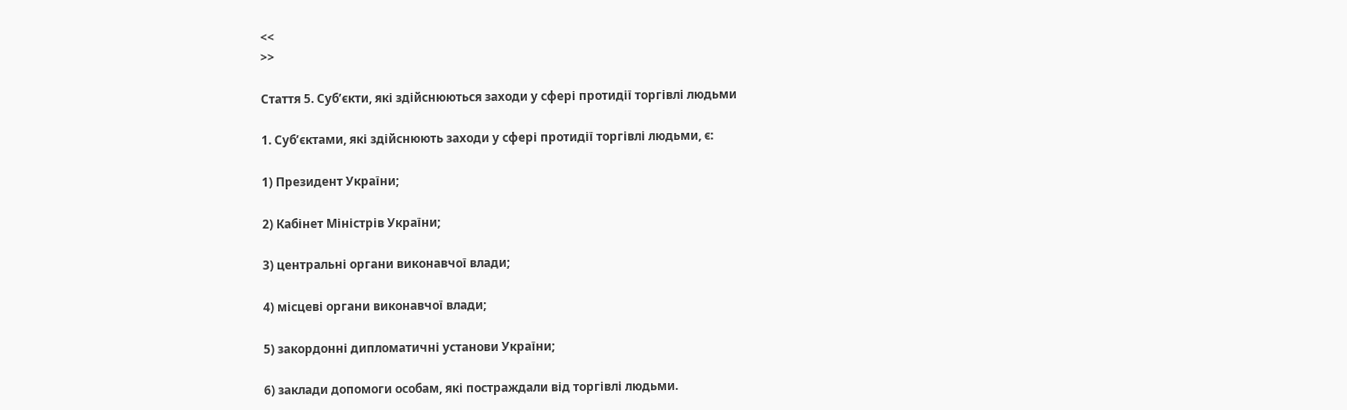<<
>>

Стаття 5. Суб’єкти, які здійснюються заходи у сфері протидії торгівлі людьми

1. Суб’єктами, які здійснюють заходи у сфері протидії торгівлі людьми, є:

1) Президент України;

2) Кабінет Міністрів України;

3) центральні органи виконавчої влади;

4) місцеві органи виконавчої влади;

5) закордонні дипломатичні установи України;

6) заклади допомоги особам, які постраждали від торгівлі людьми.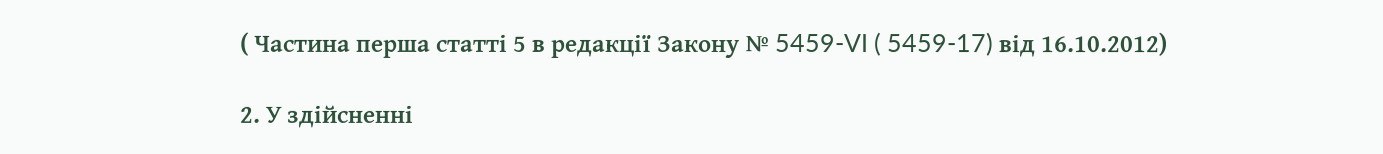( Частина перша статті 5 в редакції Закону № 5459-VI ( 5459-17) від 16.10.2012)

2. У здійсненні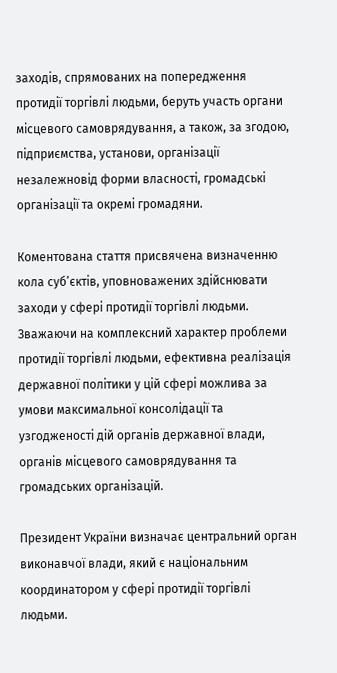заходів, спрямованих на попередження протидії торгівлі людьми, беруть участь органи місцевого самоврядування, а також, за згодою, підприємства, установи, організації незалежновід форми власності, громадські організації та окремі громадяни.

Коментована стаття присвячена визначенню кола суб’єктів, уповноважених здійснювати заходи у сфері протидії торгівлі людьми. Зважаючи на комплексний характер проблеми протидії торгівлі людьми, ефективна реалізація державної політики у цій сфері можлива за умови максимальної консолідації та узгодженості дій органів державної влади, органів місцевого самоврядування та громадських організацій.

Президент України визначає центральний орган виконавчої влади, який є національним координатором у сфері протидії торгівлі людьми.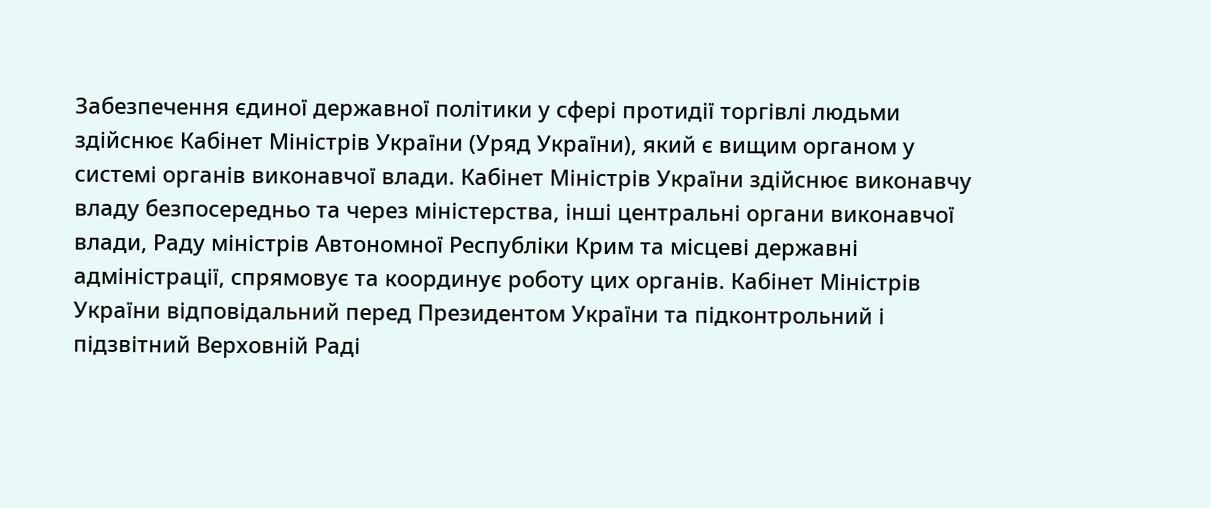Забезпечення єдиної державної політики у сфері протидії торгівлі людьми здійснює Кабінет Міністрів України (Уряд України), який є вищим органом у системі органів виконавчої влади. Кабінет Міністрів України здійснює виконавчу владу безпосередньо та через міністерства, інші центральні органи виконавчої влади, Раду міністрів Автономної Республіки Крим та місцеві державні адміністрації, спрямовує та координує роботу цих органів. Кабінет Міністрів України відповідальний перед Президентом України та підконтрольний і підзвітний Верховній Раді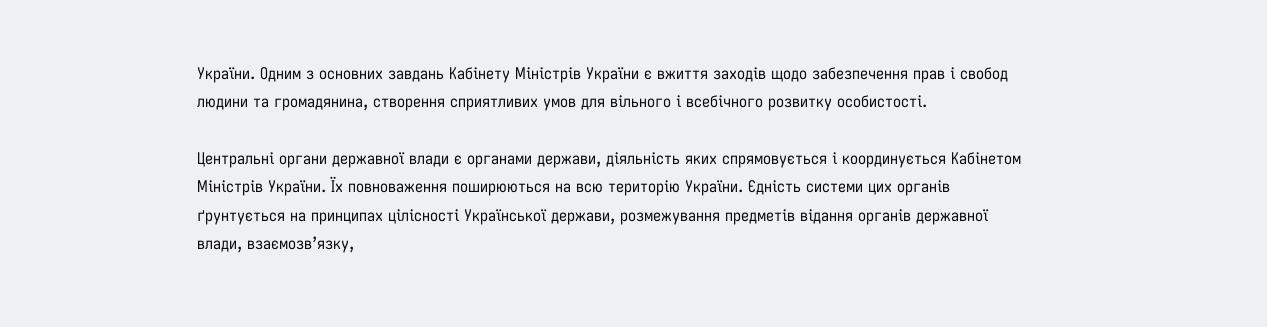України. Одним з основних завдань Кабінету Міністрів України є вжиття заходів щодо забезпечення прав і свобод людини та громадянина, створення сприятливих умов для вільного і всебічного розвитку особистості.

Центральні органи державної влади є органами держави, діяльність яких спрямовується і координується Кабінетом Міністрів України. Їх повноваження поширюються на всю територію України. Єдність системи цих органів ґрунтується на принципах цілісності Української держави, розмежування предметів відання органів державної влади, взаємозв’язку,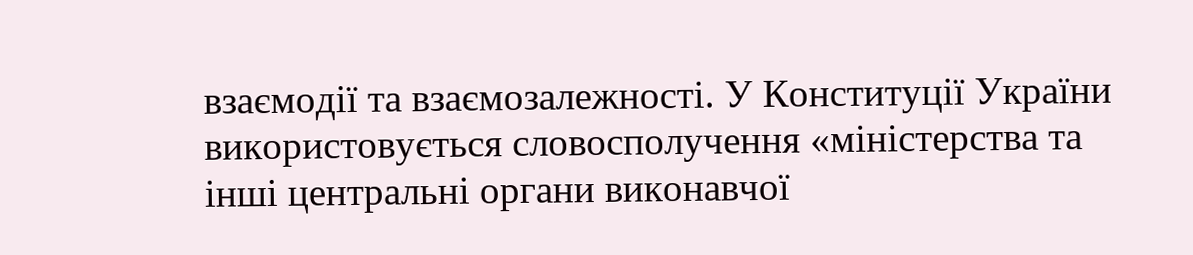взаємодії та взаємозалежності. У Конституції України використовується словосполучення «міністерства та інші центральні органи виконавчої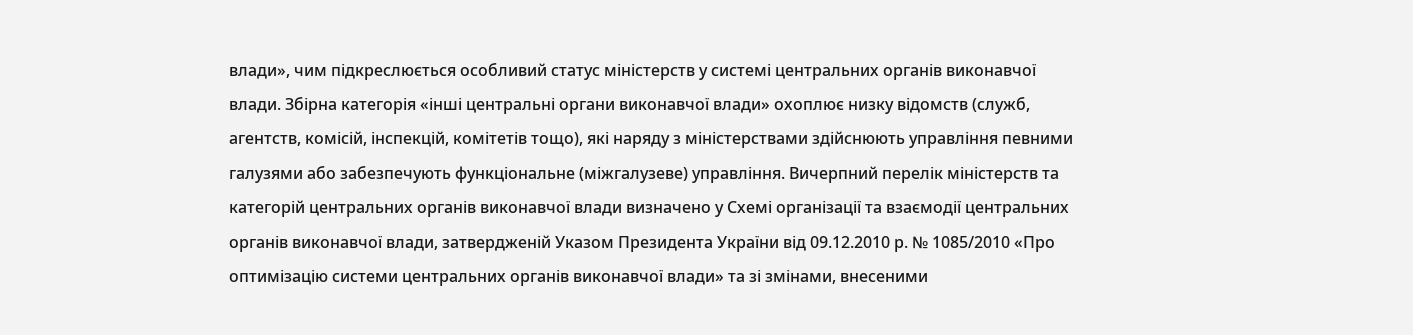влади», чим підкреслюється особливий статус міністерств у системі центральних органів виконавчої влади. Збірна категорія «інші центральні органи виконавчої влади» охоплює низку відомств (служб, агентств, комісій, інспекцій, комітетів тощо), які наряду з міністерствами здійснюють управління певними галузями або забезпечують функціональне (міжгалузеве) управління. Вичерпний перелік міністерств та категорій центральних органів виконавчої влади визначено у Схемі організації та взаємодії центральних органів виконавчої влади, затвердженій Указом Президента України від 09.12.2010 р. № 1085/2010 «Про оптимізацію системи центральних органів виконавчої влади» та зі змінами, внесеними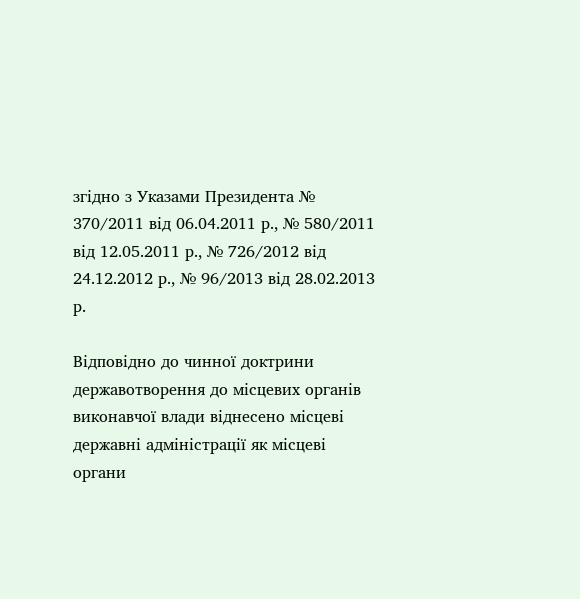згідно з Указами Президента № 370/2011 від 06.04.2011 р., № 580/2011 від 12.05.2011 р., № 726/2012 від 24.12.2012 р., № 96/2013 від 28.02.2013 р.

Відповідно до чинної доктрини державотворення до місцевих органів виконавчої влади віднесено місцеві державні адміністрації як місцеві органи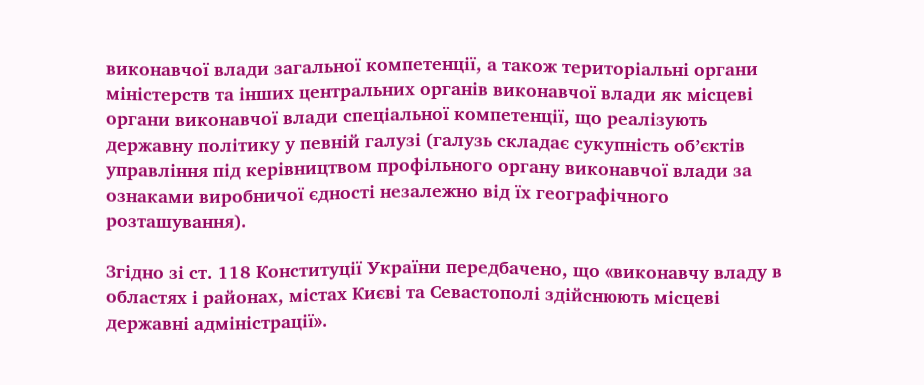виконавчої влади загальної компетенції, а також територіальні органи міністерств та інших центральних органів виконавчої влади як місцеві органи виконавчої влади спеціальної компетенції, що реалізують державну політику у певній галузі (галузь складає сукупність об’єктів управління під керівництвом профільного органу виконавчої влади за ознаками виробничої єдності незалежно від їх географічного розташування).

Згідно зі ст. 118 Конституції України передбачено, що «виконавчу владу в областях і районах, містах Києві та Севастополі здійснюють місцеві державні адміністрації».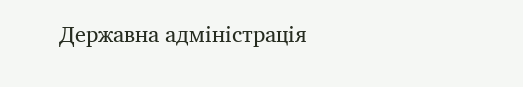Державна адміністрація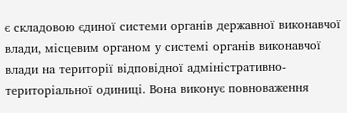є складовою єдиної системи органів державної виконавчої влади, місцевим органом у системі органів виконавчої влади на території відповідної адміністративно-територіальної одиниці. Вона виконує повноваження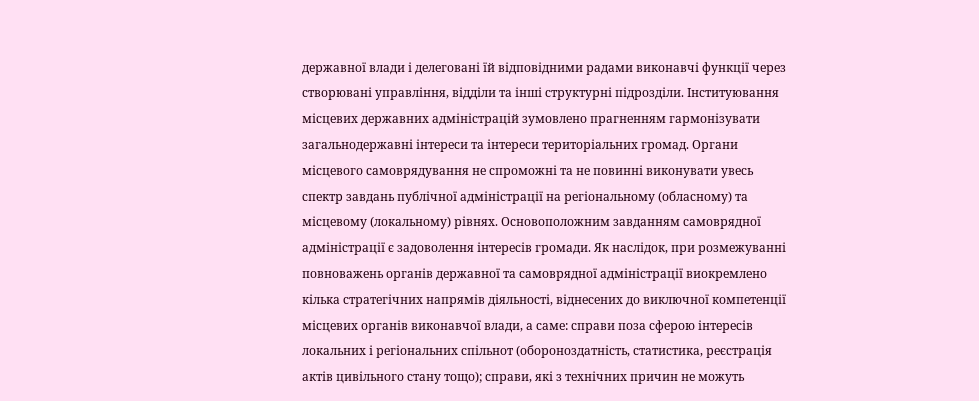державної влади і делеговані їй відповідними радами виконавчі функції через створювані управління, відділи та інші структурні підрозділи. Інституювання місцевих державних адміністрацій зумовлено прагненням гармонізувати загальнодержавні інтереси та інтереси територіальних громад. Органи місцевого самоврядування не спроможні та не повинні виконувати увесь спектр завдань публічної адміністрації на регіональному (обласному) та місцевому (локальному) рівнях. Основоположним завданням самоврядної адміністрації є задоволення інтересів громади. Як наслідок, при розмежуванні повноважень органів державної та самоврядної адміністрації виокремлено кілька стратегічних напрямів діяльності, віднесених до виключної компетенції місцевих органів виконавчої влади, а саме: справи поза сферою інтересів локальних і регіональних спільнот (обороноздатність, статистика, реєстрація актів цивільного стану тощо); справи, які з технічних причин не можуть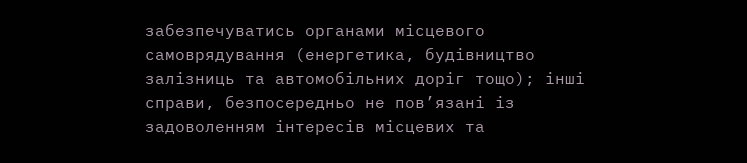забезпечуватись органами місцевого самоврядування (енергетика, будівництво залізниць та автомобільних доріг тощо); інші справи, безпосередньо не пов’язані із задоволенням інтересів місцевих та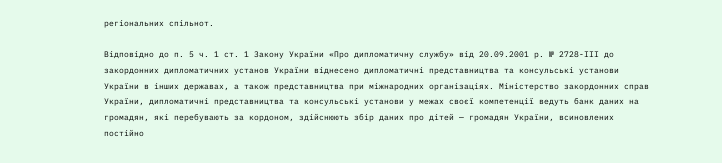регіональних спільнот.

Відповідно до п. 5 ч. 1 ст. 1 Закону України «Про дипломатичну службу» від 20.09.2001 р. № 2728-ІІІ до закордонних дипломатичних установ України віднесено дипломатичні представництва та консульські установи України в інших державах, а також представництва при міжнародних організаціях. Міністерство закордонних справ України, дипломатичні представництва та консульські установи у межах своєї компетенції ведуть банк даних на громадян, які перебувають за кордоном, здійснюють збір даних про дітей — громадян України, всиновлених постійно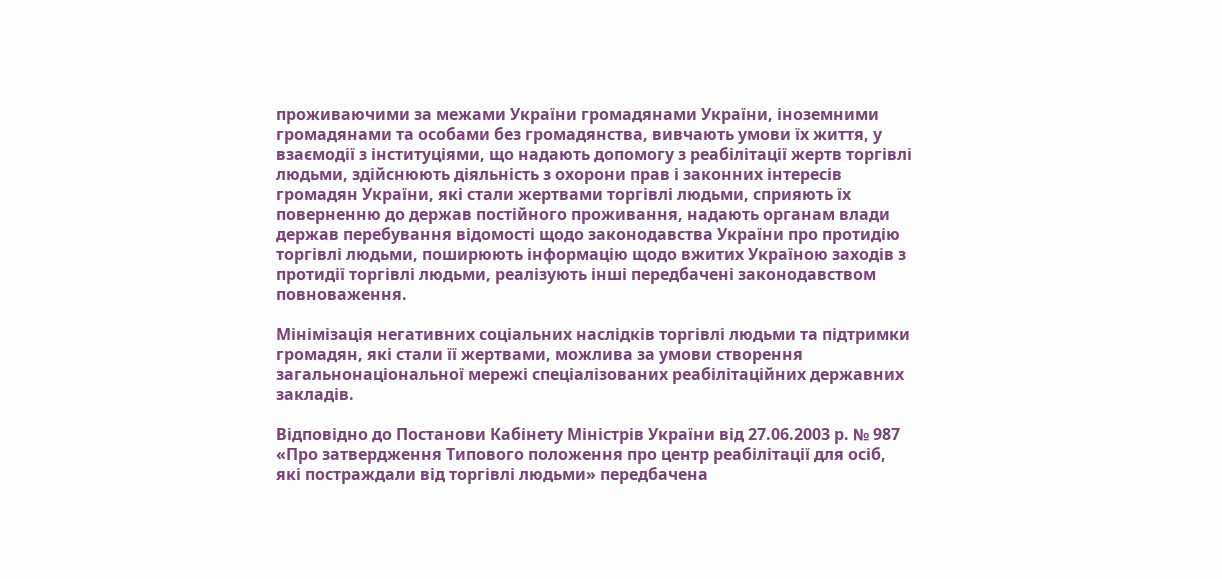проживаючими за межами України громадянами України, іноземними громадянами та особами без громадянства, вивчають умови їх життя, у взаємодії з інституціями, що надають допомогу з реабілітації жертв торгівлі людьми, здійснюють діяльність з охорони прав і законних інтересів громадян України, які стали жертвами торгівлі людьми, сприяють їх поверненню до держав постійного проживання, надають органам влади держав перебування відомості щодо законодавства України про протидію торгівлі людьми, поширюють інформацію щодо вжитих Україною заходів з протидії торгівлі людьми, реалізують інші передбачені законодавством повноваження.

Мінімізація негативних соціальних наслідків торгівлі людьми та підтримки громадян, які стали її жертвами, можлива за умови створення загальнонаціональної мережі спеціалізованих реабілітаційних державних закладів.

Відповідно до Постанови Кабінету Міністрів України від 27.06.2003 р. № 987 «Про затвердження Типового положення про центр реабілітації для осіб, які постраждали від торгівлі людьми» передбачена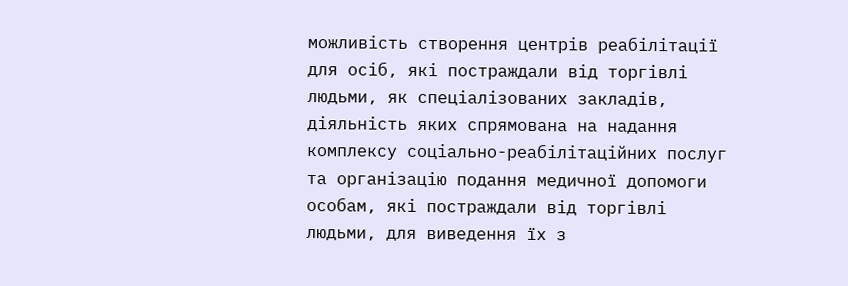можливість створення центрів реабілітації для осіб, які постраждали від торгівлі людьми, як спеціалізованих закладів, діяльність яких спрямована на надання комплексу соціально-реабілітаційних послуг та організацію подання медичної допомоги особам, які постраждали від торгівлі людьми, для виведення їх з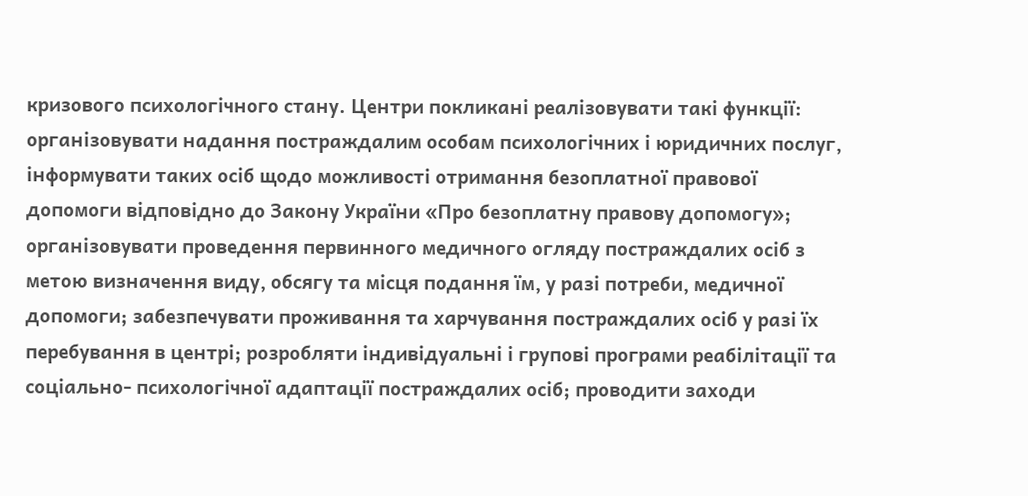кризового психологічного стану. Центри покликані реалізовувати такі функції: організовувати надання постраждалим особам психологічних і юридичних послуг, інформувати таких осіб щодо можливості отримання безоплатної правової допомоги відповідно до Закону України «Про безоплатну правову допомогу»; організовувати проведення первинного медичного огляду постраждалих осіб з метою визначення виду, обсягу та місця подання їм, у разі потреби, медичної допомоги; забезпечувати проживання та харчування постраждалих осіб у разі їх перебування в центрі; розробляти індивідуальні і групові програми реабілітації та соціально- психологічної адаптації постраждалих осіб; проводити заходи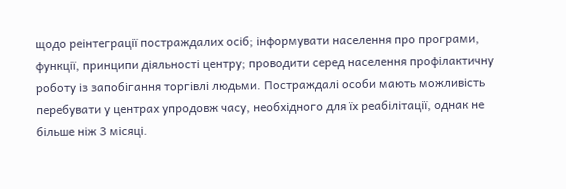щодо реінтеграції постраждалих осіб; інформувати населення про програми, функції, принципи діяльності центру; проводити серед населення профілактичну роботу із запобігання торгівлі людьми. Постраждалі особи мають можливість перебувати у центрах упродовж часу, необхідного для їх реабілітації, однак не більше ніж 3 місяці.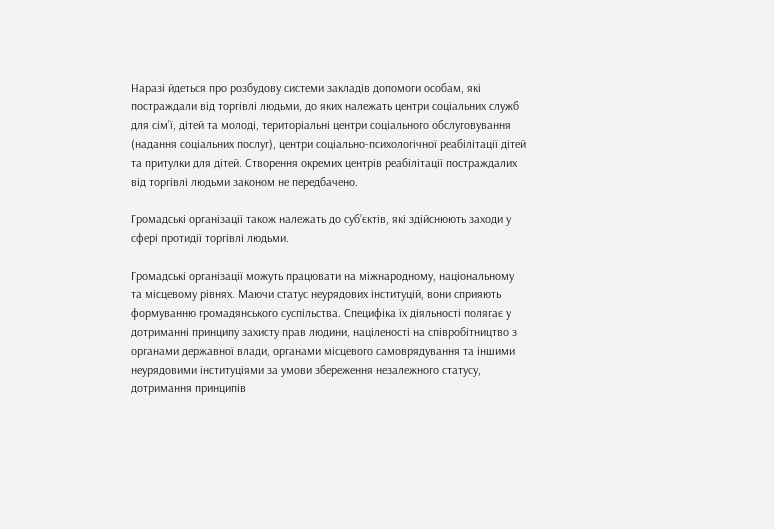Наразі йдеться про розбудову системи закладів допомоги особам, які постраждали від торгівлі людьми, до яких належать центри соціальних служб для сім’ї, дітей та молоді, територіальні центри соціального обслуговування (надання соціальних послуг), центри соціально-психологічної реабілітації дітей та притулки для дітей. Створення окремих центрів реабілітації постраждалих від торгівлі людьми законом не передбачено.

Громадські організації також належать до суб’єктів, які здійснюють заходи у сфері протидії торгівлі людьми.

Громадські організації можуть працювати на міжнародному, національному та місцевому рівнях. Маючи статус неурядових інституцій, вони сприяють формуванню громадянського суспільства. Специфіка їх діяльності полягає у дотриманні принципу захисту прав людини, націленості на співробітництво з органами державної влади, органами місцевого самоврядування та іншими неурядовими інституціями за умови збереження незалежного статусу, дотримання принципів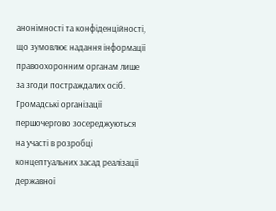анонімності та конфіденційності, що зумовлює надання інформації правоохоронним органам лише за згоди постраждалих осіб. Громадські організації першочергово зосереджуються на участі в розробці концептуальних засад реалізації державної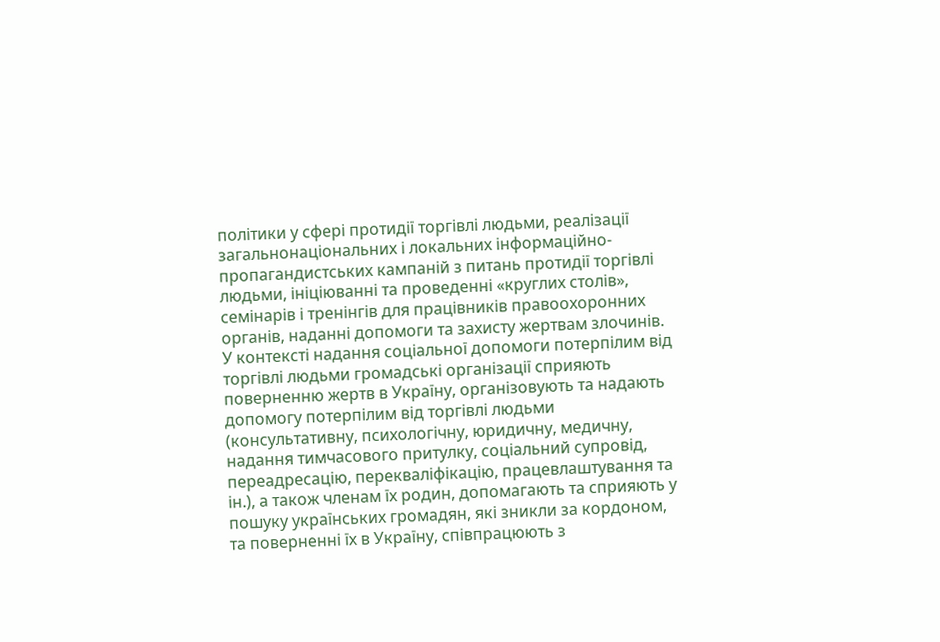політики у сфері протидії торгівлі людьми, реалізації загальнонаціональних і локальних інформаційно-пропагандистських кампаній з питань протидії торгівлі людьми, ініціюванні та проведенні «круглих столів», семінарів і тренінгів для працівників правоохоронних органів, наданні допомоги та захисту жертвам злочинів. У контексті надання соціальної допомоги потерпілим від торгівлі людьми громадські організації сприяють поверненню жертв в Україну, організовують та надають допомогу потерпілим від торгівлі людьми (консультативну, психологічну, юридичну, медичну, надання тимчасового притулку, соціальний супровід, переадресацію, перекваліфікацію, працевлаштування та ін.), а також членам їх родин, допомагають та сприяють у пошуку українських громадян, які зникли за кордоном, та поверненні їх в Україну, співпрацюють з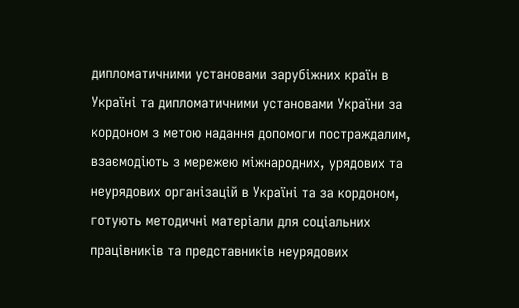дипломатичними установами зарубіжних країн в Україні та дипломатичними установами України за кордоном з метою надання допомоги постраждалим, взаємодіють з мережею міжнародних, урядових та неурядових організацій в Україні та за кордоном, готують методичні матеріали для соціальних працівників та представників неурядових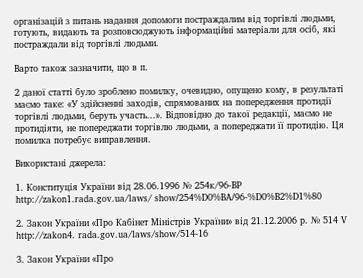організацій з питань надання допомоги постраждалим від торгівлі людьми, готують, видають та розповсюджують інформаційні матеріали для осіб, які постраждали від торгівлі людьми.

Варто також зазначити, що в п.

2 даної статті було зроблено помилку, очевидно, опущено кому, в результаті маємо таке: «У здійсненні заходів, спрямованих на попередження протидії торгівлі людьми, беруть участь...». Відповідно до такої редакції, маємо не протидіяти, не попереджати торгівлю людьми, а попереджати її протидію. Ця помилка потребує виправлення.

Використані джерела:

1. Конституція України від 28.06.1996 № 254к/96-ВР http://zakon1.rada.gov.ua/laws/ show∕254%D0%BA∕96-%D0%B2%D1%80

2. Закон України «Про Кабінет Міністрів України» від 21.12.2006 р. № 514 V http://zakon4. rada.gov.ua/laws/show/514-16

3. Закон України «Про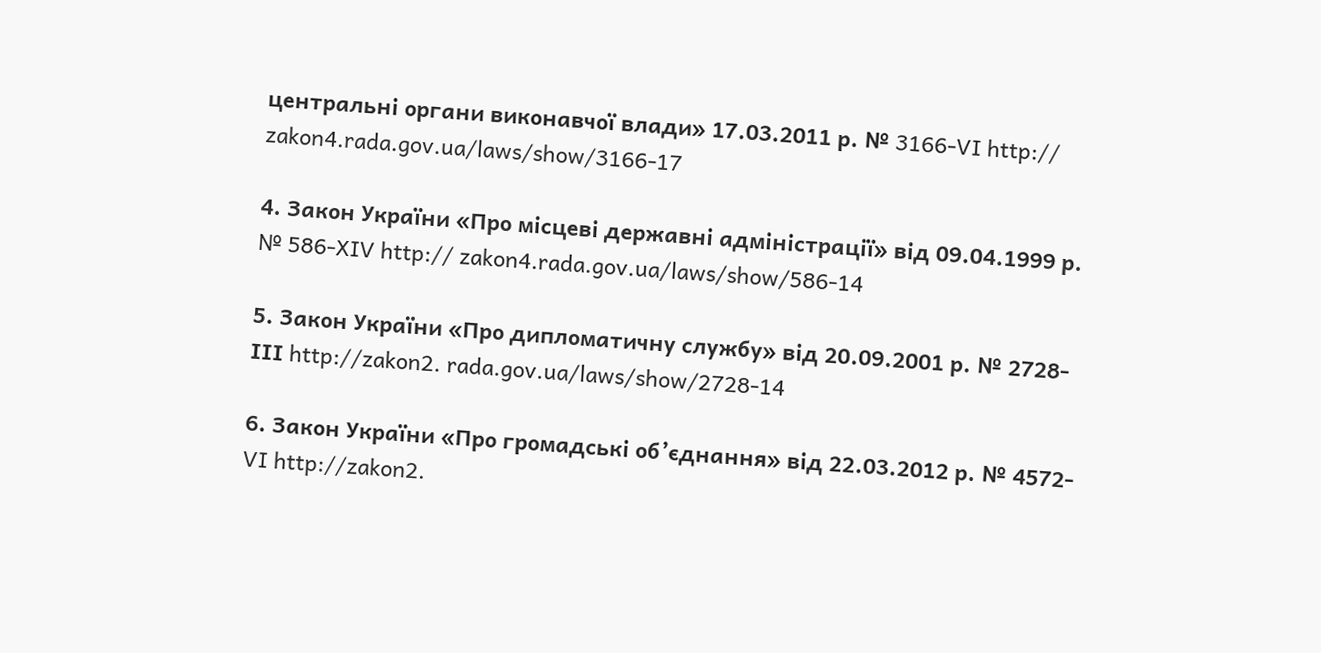центральні органи виконавчої влади» 17.03.2011 р. № 3166-VI http:// zakon4.rada.gov.ua/laws/show/3166-17

4. Закон України «Про місцеві державні адміністрації» від 09.04.1999 р. № 586-XIV http:// zakon4.rada.gov.ua/laws/show/586-14

5. Закон України «Про дипломатичну службу» від 20.09.2001 р. № 2728-ІІІ http://zakon2. rada.gov.ua/laws/show/2728-14

6. Закон України «Про громадські об’єднання» від 22.03.2012 р. № 4572-VI http://zakon2.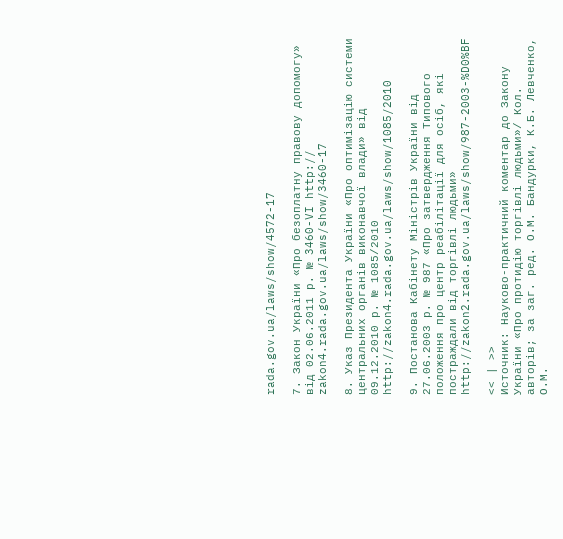rada.gov.ua/laws/show/4572-17

7. Закон України «Про безоплатну правову допомогу» від 02.06.2011 р. № 3460-VI http:// zakon4.rada.gov.ua/laws/show/3460-17

8. Указ Президента України «Про оптимізацію системи центральних органів виконавчої влади» від 09.12.2010 р. № 1085/2010 http://zakon4.rada.gov.ua/laws/show/1085/2010

9. Постанова Кабінету Міністрів України від 27.06.2003 р. № 987 «Про затвердження Типового положення про центр реабілітації для осіб, які постраждали від торгівлі людьми» http://zakon2.rada.gov.ua/laws/show/987-2003-%D0%BF

<< | >>
Источник: Науково-практичний коментар до Закону України «Про протидію торгівлі людьми»/ Кол. авторів; за заг. ред. О.М. Бандурки, К.Б. Левченко, О.М.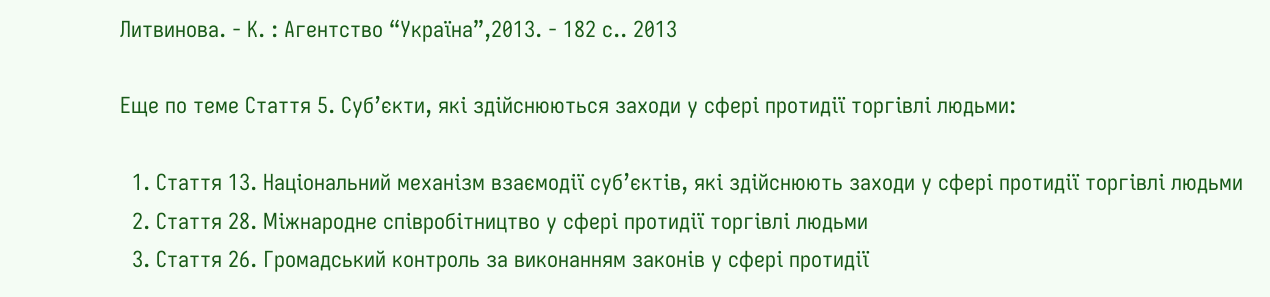Литвинова. - К. : Агентство “Україна”,2013. - 182 с.. 2013

Еще по теме Стаття 5. Суб’єкти, які здійснюються заходи у сфері протидії торгівлі людьми:

  1. Стаття 13. Національний механізм взаємодії суб’єктів, які здійснюють заходи у сфері протидії торгівлі людьми
  2. Стаття 28. Міжнародне співробітництво у сфері протидії торгівлі людьми
  3. Стаття 26. Громадський контроль за виконанням законів у сфері протидії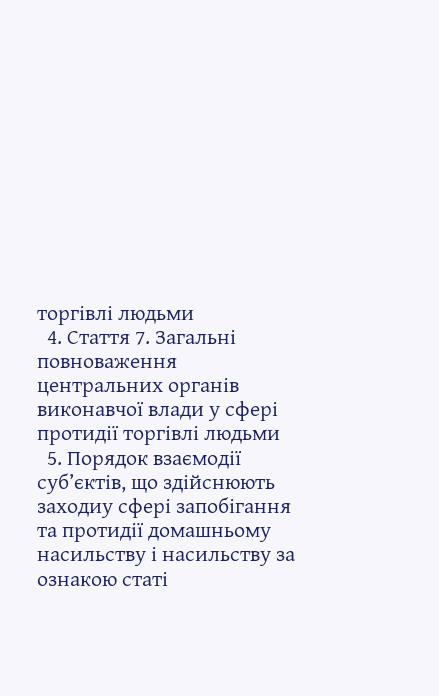торгівлі людьми
  4. Стаття 7. Загальні повноваження центральних органів виконавчої влади у сфері протидії торгівлі людьми
  5. Порядок взаємодії суб’єктів, що здійснюють заходиу сфері запобігання та протидії домашньому насильству і насильству за ознакою статі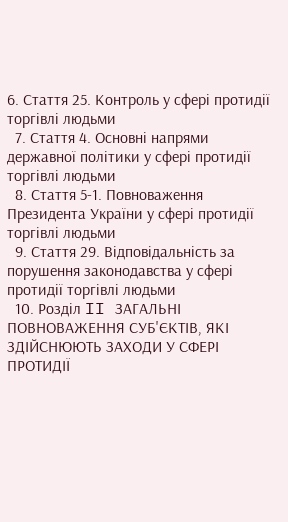6. Стаття 25. Контроль у сфері протидії торгівлі людьми
  7. Стаття 4. Основні напрями державної політики у сфері протидії торгівлі людьми
  8. Стаття 5-1. Повноваження Президента України у сфері протидії торгівлі людьми
  9. Стаття 29. Відповідальність за порушення законодавства у сфері протидії торгівлі людьми
  10. Розділ II ЗАГАЛЬНІ ПОВНОВАЖЕННЯ СУБ'ЄКТІВ, ЯКІ ЗДІЙСНЮЮТЬ ЗАХОДИ У СФЕРІ ПРОТИДІЇ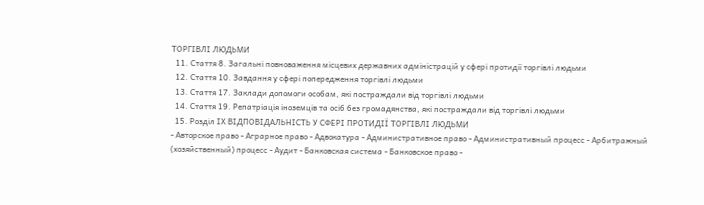ТОРГІВЛІ ЛЮДЬМИ
  11. Стаття 8. Загальні повноваження місцевих державних адміністрацій у сфері протидії торгівлі людьми
  12. Стаття 10. Завдання у сфері попередження торгівлі людьми
  13. Стаття 17. Заклади допомоги особам, які постраждали від торгівлі людьми
  14. Стаття 19. Репатріація іноземців та осіб без громадянства, які постраждали від торгівлі людьми
  15. Розділ ІХ ВІДПОВІДАЛЬНІСТЬ У СФЕРІ ПРОТИДІЇ ТОРГІВЛІ ЛЮДЬМИ
- Авторское право - Аграрное право - Адвокатура - Административное право - Административный процесс - Арбитражный (хозяйственный) процесс - Аудит - Банковская система - Банковское право -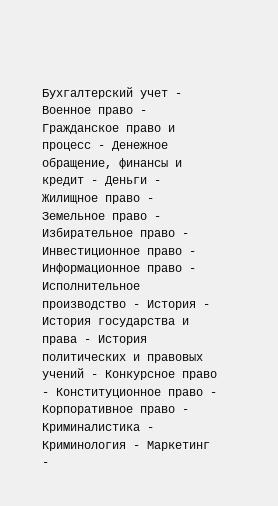Бухгалтерский учет - Военное право - Гражданское право и процесс - Денежное обращение, финансы и кредит - Деньги - Жилищное право - Земельное право - Избирательное право - Инвестиционное право - Информационное право - Исполнительное производство - История - История государства и права - История политических и правовых учений - Конкурсное право - Конституционное право - Корпоративное право - Криминалистика - Криминология - Маркетинг -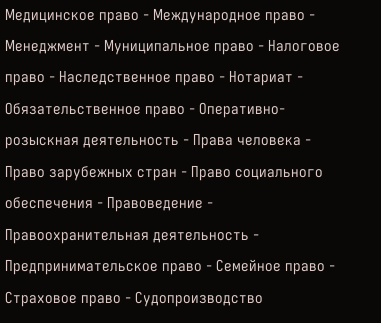Медицинское право - Международное право - Менеджмент - Муниципальное право - Налоговое право - Наследственное право - Нотариат - Обязательственное право - Оперативно-розыскная деятельность - Права человека - Право зарубежных стран - Право социального обеспечения - Правоведение - Правоохранительная деятельность - Предпринимательское право - Семейное право - Страховое право - Судопроизводство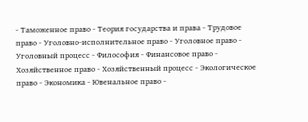- Таможенное право - Теория государства и права - Трудовое право - Уголовно-исполнительное право - Уголовное право - Уголовный процесс - Философия - Финансовое право - Хозяйственное право - Хозяйственный процесс - Экологическое право - Экономика - Ювенальное право -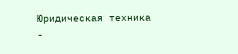Юридическая техника -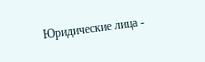Юридические лица -